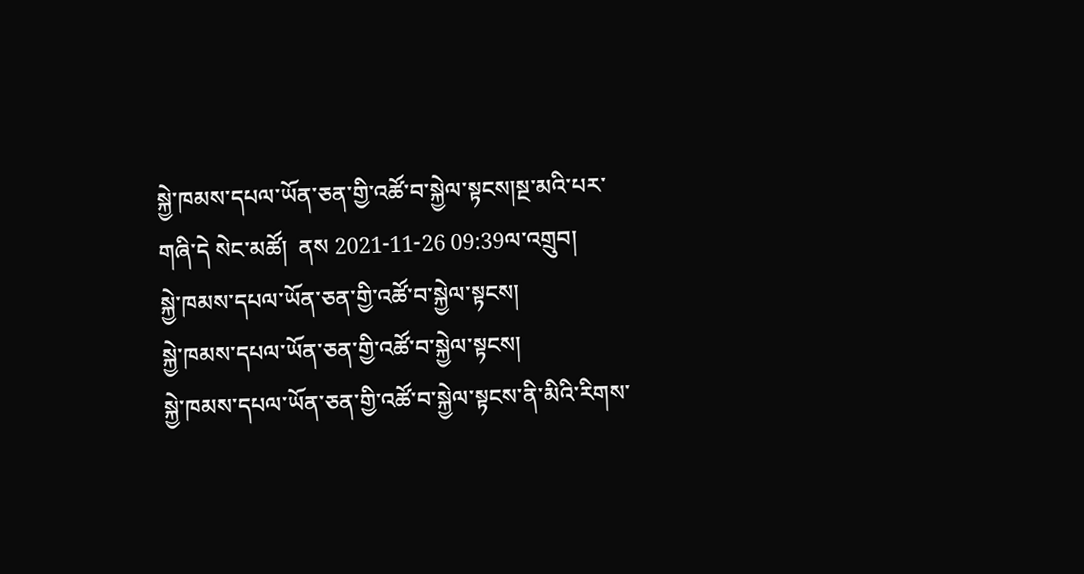སྐྱེ་ཁམས་དཔལ་ཡོན་ཅན་གྱི་འཚོ་བ་སྐྱེལ་སྟངས།སྔ་མའི་པར་གཞི་དེ སེང་མཚོ།  ནས 2021-11-26 09:39ལ་འགྲུབ།
སྐྱེ་ཁམས་དཔལ་ཡོན་ཅན་གྱི་འཚོ་བ་སྐྱེལ་སྟངས།
སྐྱེ་ཁམས་དཔལ་ཡོན་ཅན་གྱི་འཚོ་བ་སྐྱེལ་སྟངས།
སྐྱེ་ཁམས་དཔལ་ཡོན་ཅན་གྱི་འཚོ་བ་སྐྱེལ་སྟངས་ནི་མིའི་རིགས་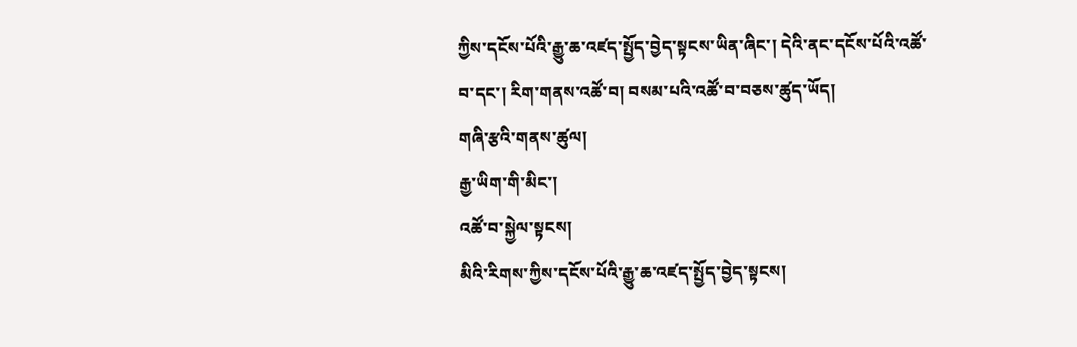ཀྱིས་དངོས་པོའི་རྒྱུ་ཆ་འཛད་སྤྱོད་བྱེད་སྟངས་ཡིན་ཞིང་། དེའི་ནང་དངོས་པོའི་འཚོ་བ་དང་། རིག་གནས་འཚོ་བ། བསམ་པའི་འཚོ་བ་བཅས་ཚུད་ཡོད།
གཞི་རྩའི་གནས་ཚུལ།
རྒྱ་ཡིག་གི་མིང་།
འཚོ་བ་སྐྱེལ་སྟངས།
མིའི་རིགས་ཀྱིས་དངོས་པོའི་རྒྱུ་ཆ་འཛད་སྤྱོད་བྱེད་སྟངས།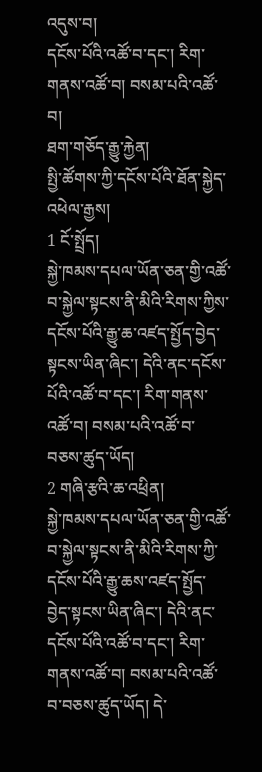འདུས་བ།
དངོས་པོའི་འཚོ་བ་དང་། རིག་གནས་འཚོ་བ། བསམ་པའི་འཚོ་བ།
ཐག་གཅོད་རྒྱུ་རྐྱེན།
སྤྱི་ཚོགས་ཀྱི་དངོས་པོའི་ཐོན་སྐྱེད་འཕེལ་རྒྱས།
1 ངོ་སྤྲོད།
སྐྱེ་ཁམས་དཔལ་ཡོན་ཅན་གྱི་འཚོ་བ་སྐྱེལ་སྟངས་ནི་མིའི་རིགས་ཀྱིས་དངོས་པོའི་རྒྱུ་ཆ་འཛད་སྤྱོད་བྱེད་སྟངས་ཡིན་ཞིང་། དེའི་ནང་དངོས་པོའི་འཚོ་བ་དང་། རིག་གནས་འཚོ་བ། བསམ་པའི་འཚོ་བ་བཅས་ཚུད་ཡོད།
2 གཞི་རྩའི་ཆ་འཕྲིན།
སྐྱེ་ཁམས་དཔལ་ཡོན་ཅན་གྱི་འཚོ་བ་སྐྱེལ་སྟངས་ནི་མིའི་རིགས་ཀྱི་དངོས་པོའི་རྒྱུ་ཆས་འཛད་སྤྱོད་བྱེད་སྟངས་ཡིན་ཞིང་། དེའི་ནང་དངོས་པོའི་འཚོ་བ་དང་། རིག་གནས་འཚོ་བ། བསམ་པའི་འཚོ་བ་བཅས་ཚུད་ཡོད། དེ་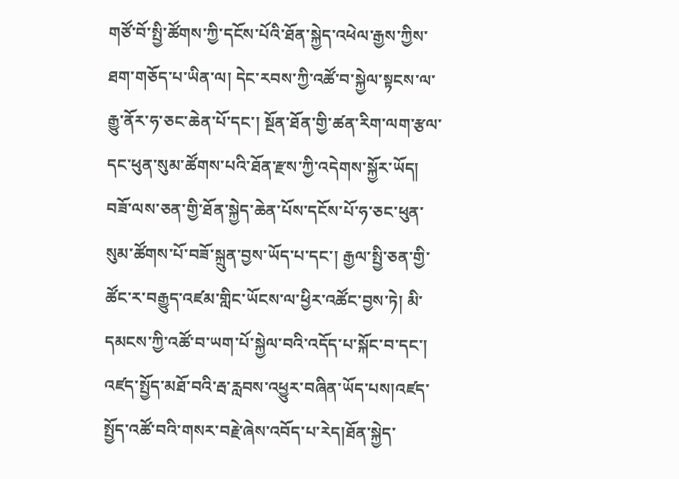གཙོ་བོ་སྤྱི་ཚོགས་ཀྱི་དངོས་པོའི་ཐོན་སྐྱེད་འཕེལ་རྒྱས་ཀྱིས་ཐག་གཅོད་པ་ཡིན་ལ། དེང་རབས་ཀྱི་འཚོ་བ་སྐྱེལ་སྟངས་ལ་རྒྱུ་ནོར་ཧ་ཅང་ཆེན་པོ་དང་། སྔོན་ཐོན་གྱི་ཚན་རིག་ལག་རྩལ་དང་ཕུན་སུམ་ཚོགས་པའི་ཐོན་རྫས་ཀྱི་འདེགས་སྐྱོར་ཡོད། བཟོ་ལས་ཅན་གྱི་ཐོན་སྐྱེད་ཆེན་པོས་དངོས་པོ་ཧ་ཅང་ཕུན་སུམ་ཚོགས་པོ་བཟོ་སྐྲུན་བྱས་ཡོད་པ་དང་། རྒྱལ་སྤྱི་ཅན་གྱི་ཚོང་ར་བརྒྱུད་འཛམ་གླིང་ཡོངས་ལ་ཕྱིར་འཚོང་བྱས་ཏེ། མི་དམངས་ཀྱི་འཚོ་བ་ཡག་པོ་སྐྱེལ་བའི་འདོད་པ་སྐོང་བ་དང་། འཛད་སྤྱོད་མཐོ་བའི་རྦ་རླབས་འཕྱུར་བཞིན་ཡོད་པས།འཛད་སྤྱོད་འཚོ་བའི་གསར་བརྗེ་ཞེས་འབོད་པ་རེད།ཐོན་སྐྱེད་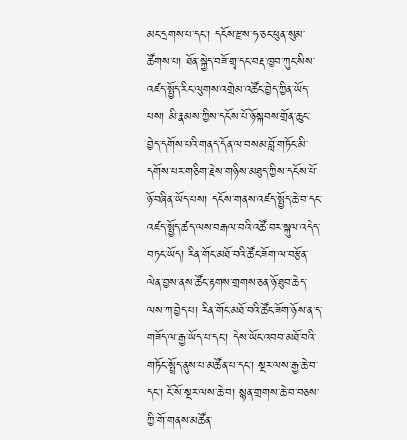མང་དྲགས་པ་དང་། དངོས་རྫས་ཧ་ཅང་ཕུན་སུམ་ཚོགས་པ། ཐོན་སྐྱེད་བཟོ་གྲྭ་དང་བརྡ་ཁྱབ་ཀུང་སིས་འཛད་སྤྱོད་རིང་ལུགས་འགྲེམ་འཚོང་བྱེད་ཀྱིན་ཡོད་པས། མི་རྣམས་ཀྱིས་དངོས་པོ་ཉོ་སྐབས་གྲོན་ཆུང་བྱེད་དགོས་པའི་གནད་དོན་ལ་བསམ་བློ་གཏོང་མི་དགོས་པར་གཅིག་རྗེས་གཉིས་མཐུད་ཀྱིས་དངོས་པོ་ཉོ་བཞིན་ཡོད་པས། དངོས་གནས་འཛད་སྤྱོད་ཆེ་བ་དང་འཛད་སྤྱོད་ཚད་ལས་བརྒལ་བའི་འཚོ་བར་སྐུལ་འདེད་བཏང་ཡོད། རིན་གོང་མཐོ་བའི་ཚོང་ཟོག་ལ་བརྩོན་ལེན་བྱས་ནས་ཚོང་རྟགས་གྲགས་ཅན་ཉོ་ཐུབ་ཆེད་ལས་ཀ་བྱེད་པ། རིན་གོང་མཐོ་བའི་ཚོང་ཟོག་ཉོས་ན་ད་གཟོད་ལ་རྒྱ་ཡོད་པ་དང་། དེས་ཡོང་འབབ་མཐོ་བའི་གཏོང་སྤྲོད་ནུས་པ་མཚོན་པ་དང་། སྔར་ལས་རྒྱ་ཆེ་བ་དང་། ངོ་སོ་སྔར་ལས་ཆེ་བ། སྙན་གྲགས་ཆེ་བ་བཅས་ཀྱི་གོ་གནས་མཚོན་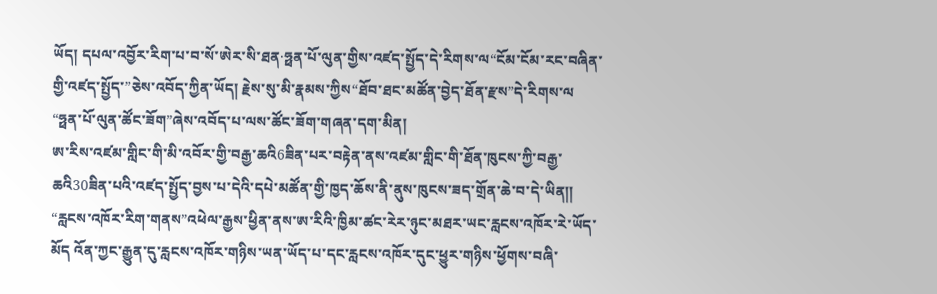ཡོད། དཔལ་འབྱོར་རིག་པ་བ་སོ་ཨེར་སི་ཐན·ཧྥན་པོ་ལུན་གྱིས་འཛད་སྤྱོད་དེ་རིགས་ལ“ངོམ་ངོམ་རང་བཞིན་གྱི་འཛད་སྤྱོད་”ཅེས་འབོད་ཀྱིན་ཡོད། རྗེས་སུ་མི་རྣམས་ཀྱིས“ཐོབ་ཐང་མཚོན་བྱེད་ཐོན་རྫས”དེ་རིགས་ལ “ཧྥན་པོ་ལུན་ཚོང་ཟོག”ཞེས་འབོད་པ་ལས་ཚོང་ཟོག་གཞན་དག་མིན།
ཨ་རིས་འཛམ་གླིང་གི་མི་འབོར་གྱི་བརྒྱ་ཆའི6ཟིན་པར་བརྟེན་ནས་འཛམ་གླིང་གི་ཐོན་ཁུངས་ཀྱི་བརྒྱ་ཆའི30ཟིན་པའི་འཛད་སྤྱོད་བྱས་པ་དེའི་དཔེ་མཚོན་གྱི་ཁྱད་ཆོས་ནི་ནུས་ཁུངས་ཟད་གྲོན་ཆེ་བ་དེ་ཡིན༎ “རླངས་འཁོར་རིག་གནས”འཕེལ་རྒྱས་ཕྱིན་ནས་ཨ་རིའི་ཁྱིམ་ཚང་རེར་ཉུང་མཐར་ཡང་རླངས་འཁོར་རེ་ཡོད་མོད འོན་ཀྱང་རྒྱུན་དུ་རླངས་འཁོར་གཉིས་ཡན་ཡོད་པ་དང་རླངས་འཁོར་དུང་ཕྱུར་གཉིས་ཕྱོགས་བཞི་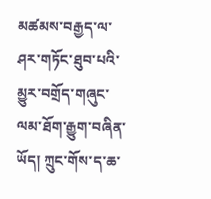མཚམས་བརྒྱད་ལ་ཤར་གཏོང་ཐུབ་པའི་མྱུར་བགྲོད་གཞུང་ལམ་ཐོག་རྒྱུག་བཞིན་ཡོད། ཀྲུང་གོས་ད་ཆ་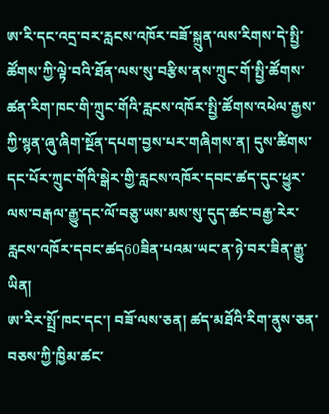ཨ་རི་དང་འདྲ་བར་རླངས་འཁོར་བཟོ་སྐྲུན་ལས་རིགས་དེ་སྤྱི་ཚོགས་ཀྱི་ལྟེ་བའི་ཐོན་ལས་སུ་བརྩིས་ནས་ཀྲུང་གོ་སྤྱི་ཚོགས་ཚན་རིག་ཁང་གི་ཀྲུང་གོའི་རླངས་འཁོར་སྤྱི་ཚོགས་འཕེལ་རྒྱས་ཀྱི་སྙན་ཞུ་ཞིག་སྔོན་དཔག་བྱས་པར་གཞིགས་ན། དུས་ཚིགས་དང་པོར་ཀྲུང་གོའི་སྒེར་གྱི་རླངས་འཁོར་དབང་ཚད་དུང་ཕྱུར་ལས་བརྒལ་རྒྱུ་དང་ལོ་བཅུ་ཡས་མས་སུ་དུད་ཚང་བརྒྱ་རེར་རླངས་འཁོར་དབང་ཚད60ཟིན་པའམ་ཡང་ན་ཉེ་བར་ཟིན་རྒྱུ་ཡིན།
ཨ་རིར་སྤྲོ་ཁང་དང་། བཟོ་ལས་ཅན། ཚད་མཐོའི་རིག་ནུས་ཅན་བཅས་ཀྱི་ཁྱིམ་ཚང་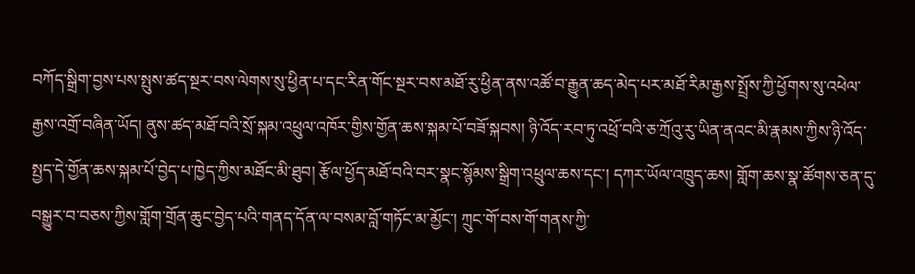བཀོད་སྒྲིག་བྱས་པས་སྤུས་ཚད་སྔར་བས་ལེགས་སུ་ཕྱིན་པ་དང་རིན་གོང་སྔར་བས་མཐོ་རུ་ཕྱིན་ནས་འཚོ་བ་རྒྱུན་ཆད་མེད་པར་མཐོ་རིམ་རྒྱས་སྤྲོས་ཀྱི་ཕྱོགས་སུ་འཕེལ་རྒྱས་འགྲོ་བཞིན་ཡོད། ནུས་ཚད་མཐོ་བའི་སྲོ་སྐམ་འཕྲུལ་འཁོར་གྱིས་གྱོན་ཆས་སྐམ་པོ་བཟོ་སྐབས། ཉི་འོད་རབ་ཏུ་འཕྲོ་བའི་ཅ་ཀྲོའུ་རུ་ཡིན་ནའང་མི་རྣམས་ཀྱིས་ཉི་འོད་སྤྱད་དེ་གྱོན་ཆས་སྐམ་པོ་བྱེད་པ་ཁྱེད་ཀྱིས་མཐོང་མི་ཐུབ། རྩོལ་ཕྱོད་མཐོ་བའི་བར་སྣང་སྙོམས་སྒྲིག་འཕྲུལ་ཆས་དང་། དཀར་ཡོལ་འཁྲུད་ཆས། གློག་ཆས་སྣ་ཚོགས་ཅན་དུ་བསྒྱུར་བ་བཅས་ཀྱིས་གློག་གྲོན་ཆུང་བྱེད་པའི་གནད་དོན་ལ་བསམ་བློ་གཏོང་མ་མྱོང་། ཀྲུང་གོ་བས་གོ་གནས་ཀྱི་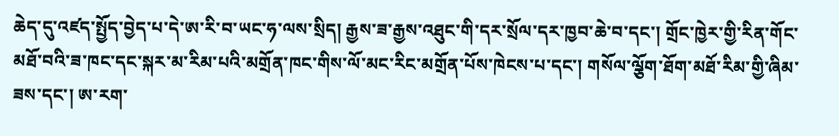ཆེད་དུ་འཛད་སྤྱོད་བྱེད་པ་དེ་ཨ་རི་བ་ཡང་ཧ་ལས་སྲིད། རྒྱས་ཟ་རྒྱས་འཐུང་གི་དར་སྲོལ་དར་ཁྱབ་ཆེ་བ་དང་། གྲོང་ཁྱེར་གྱི་རིན་གོང་མཐོ་བའི་ཟ་ཁང་དང་སྐར་མ་རིམ་པའི་མགྲོན་ཁང་གིས་ལོ་མང་རིང་མགྲོན་པོས་ཁེངས་པ་དང་། གསོལ་ལྕོག་ཐོག་མཐོ་རིམ་གྱི་ཞིམ་ཟས་དང་། ཨ་རག་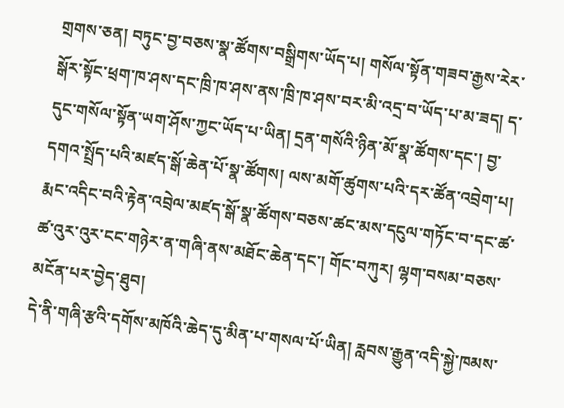གྲགས་ཅན། བཏུང་བྱ་བཅས་སྣ་ཚོགས་བསྒྲིགས་ཡོད་པ། གསོལ་སྟོན་གཟབ་རྒྱས་རེར་སྒོར་སྟོང་ཕྲག་ཁ་ཤས་དང་ཁྲི་ཁ་ཤས་ནས་ཁྲི་ཁ་ཤས་བར་མི་འདྲ་བ་ཡོད་པ་མ་ཟད། ད་དུང་གསོལ་སྟོན་ཡག་ཤོས་ཀྱང་ཡོད་པ་ཡིན། དྲན་གསོའི་ཉིན་མོ་སྣ་ཚོགས་དང་། བྱ་དགའ་སྤྲོད་པའི་མཛད་སྒོ་ཆེན་པོ་སྣ་ཚོགས། ལས་མགོ་ཚུགས་པའི་དར་ཚོན་འབྲེག་པ། རྨང་འདིང་བའི་རྟེན་འབྲེལ་མཛད་སྒོ་སྣ་ཚོགས་བཅས་ཚང་མས་དངུལ་གཏོང་བ་དང་ཚ་ཚ་འུར་འུར་ངང་གཉེར་ན་གཞི་ནས་མཐོང་ཆེན་དང་། གོང་བཀུར། ལྷག་བསམ་བཅས་མངོན་པར་བྱེད་ཐུབ།
དེ་ནི་གཞི་རྩའི་དགོས་མཁོའི་ཆེད་དུ་མིན་པ་གསལ་པོ་ཡིན། རླབས་རྒྱུན་འདི་སྐྱེ་ཁམས་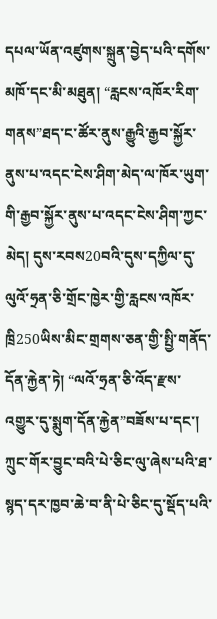དཔལ་ཡོན་འཛུགས་སྐྲུན་བྱེད་པའི་དགོས་མཁོ་དང་མི་མཐུན། “རླངས་འཁོར་རིག་གནས”ཐད་ང་ཚོར་ནུས་རྒྱུའི་རྒྱབ་སྐྱོར་ནུས་པ་འདང་ངེས་ཤིག་མེད་ལ་ཁོར་ཡུག་གི་རྒྱབ་སྐྱོར་ནུས་པ་འདང་ངེས་ཤིག་ཀྱང་མེད། དུས་རབས20བའི་དུས་དཀྱིལ་དུ་ལུའོ་ཧྲན་ཅི་གྲོང་ཁྱེར་གྱི་རླངས་འཁོར་ཁྲི250ཡིས་མིང་གྲགས་ཅན་གྱི་སྤྱི་གནོད་དོན་རྐྱེན་ཏེ། “ལའོ་ཧྲན་ཅི་འོད་རྫས་འགྱུར་དུ་སྨུག་དོན་རྐྱེན”བཟོས་པ་དང་། ཀྲུང་གོར་བྱུང་བའི་པེ་ཅིང་ལུ་ཞེས་པའི་ཐ་སྙད་དར་ཁྱབ་ཆེ་བ་ནི་པེ་ཅིང་དུ་སྡོད་པའི་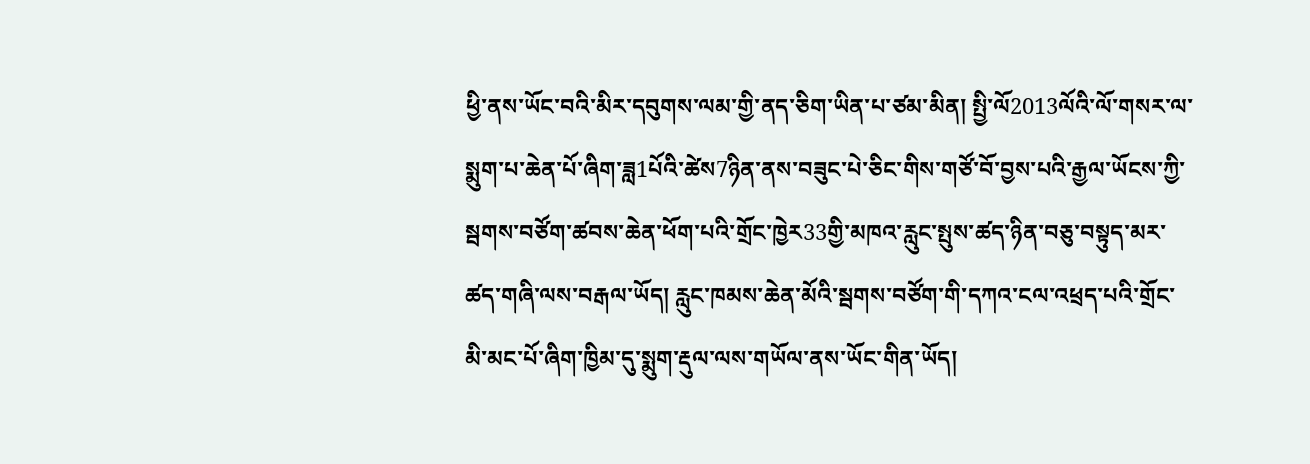ཕྱི་ནས་ཡོང་བའི་མིར་དབུགས་ལམ་གྱི་ནད་ཅིག་ཡིན་པ་ཙམ་མིན། སྤྱི་ལོ2013ལོའི་ལོ་གསར་ལ་སྨུག་པ་ཆེན་པོ་ཞིག་ཟླ1པོའི་ཚེས7ཉིན་ནས་བཟུང་པེ་ཅིང་གིས་གཙོ་བོ་བྱས་པའི་རྒྱལ་ཡོངས་ཀྱི་སྦགས་བཙོག་ཚབས་ཆེན་ཕོག་པའི་གྲོང་ཁྱེར33གྱི་མཁའ་རླུང་སྤུས་ཚད་ཉིན་བཅུ་བསྟུད་མར་ཚད་གཞི་ལས་བརྒལ་ཡོད། རླུང་ཁམས་ཆེན་མོའི་སྦགས་བཙོག་གི་དཀའ་ངལ་འཕྲད་པའི་གྲོང་མི་མང་པོ་ཞིག་ཁྱིམ་དུ་སྨུག་རྡུལ་ལས་གཡོལ་ནས་ཡོང་གིན་ཡོད།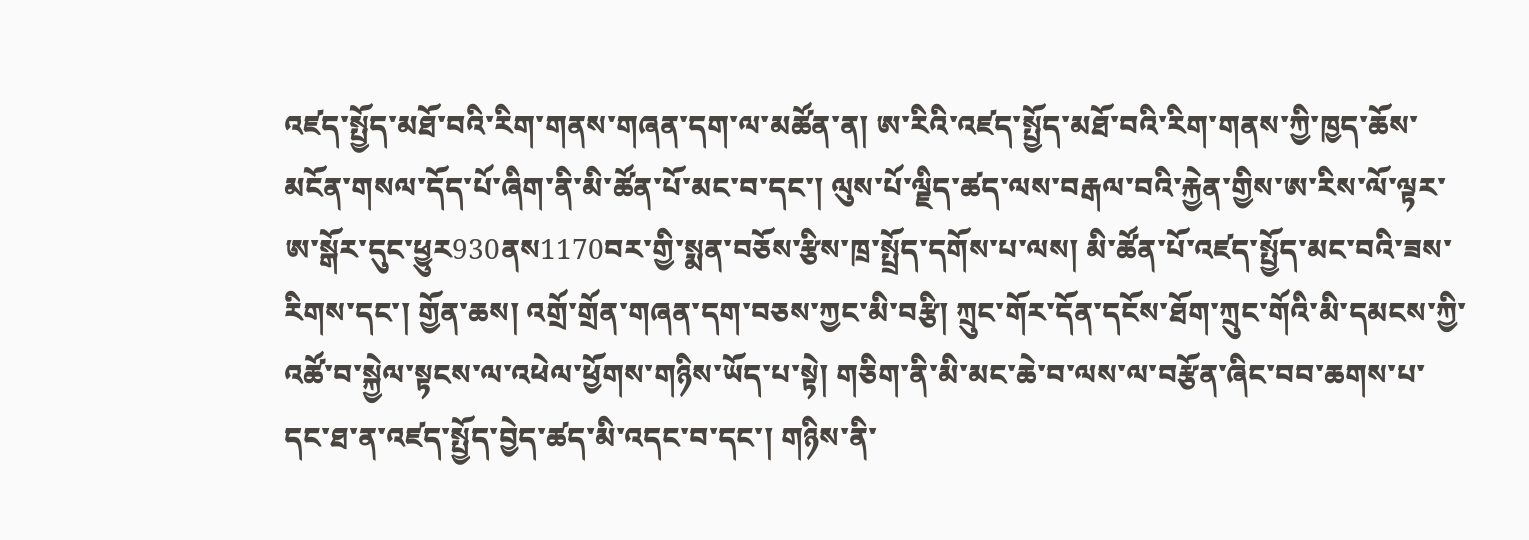འཛད་སྤྱོད་མཐོ་བའི་རིག་གནས་གཞན་དག་ལ་མཚོན་ན། ཨ་རིའི་འཛད་སྤྱོད་མཐོ་བའི་རིག་གནས་ཀྱི་ཁྱད་ཆོས་མངོན་གསལ་དོད་པོ་ཞིག་ནི་མི་ཚོན་པོ་མང་བ་དང་། ལུས་པོ་ལྗིད་ཚད་ལས་བརྒལ་བའི་རྐྱེན་གྱིས་ཨ་རིས་ལོ་ལྟར་ཨ་སྒོར་དུང་ཕྱུར930ནས1170བར་གྱི་སྨན་བཅོས་རྩིས་ཁྲ་སྤྲོད་དགོས་པ་ལས། མི་ཚོན་པོ་འཛད་སྤྱོད་མང་བའི་ཟས་རིགས་དང་། གྱོན་ཆས། འགྲོ་གྲོན་གཞན་དག་བཅས་ཀྱང་མི་བརྩི། ཀྲུང་གོར་དོན་དངོས་ཐོག་ཀྲུང་གོའི་མི་དམངས་ཀྱི་འཚོ་བ་སྐྱེལ་སྟངས་ལ་འཕེལ་ཕྱོགས་གཉིས་ཡོད་པ་སྟེ། གཅིག་ནི་མི་མང་ཆེ་བ་ལས་ལ་བརྩོན་ཞིང་བབ་ཆགས་པ་དང་ཐ་ན་འཛད་སྤྱོད་བྱེད་ཚད་མི་འདང་བ་དང་། གཉིས་ནི་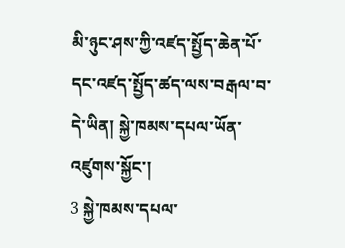མི་ཉུང་ཤས་ཀྱི་འཛད་སྤྱོད་ཆེན་པོ་དང་འཛད་སྤྱོད་ཚད་ལས་བརྒལ་བ་དེ་ཡིན། སྐྱེ་ཁམས་དཔལ་ཡོན་འཛུགས་སྐྱོང་།
3 སྐྱེ་ཁམས་དཔལ་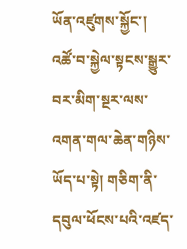ཡོན་འཛུགས་སྐྱོང་།
འཚོ་བ་སྐྱེལ་སྟངས་སྒྱུར་བར་མིག་སྔར་ལས་འགན་གལ་ཆེན་གཉིས་ཡོད་པ་སྟེ། གཅིག་ནི་དབུལ་ཕོངས་པའི་འཛད་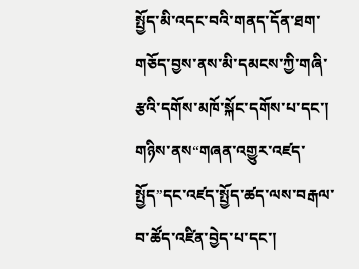སྤྱོད་མི་འདང་བའི་གནད་དོན་ཐག་གཅོད་བྱས་ནས་མི་དམངས་ཀྱི་གཞི་རྩའི་དགོས་མཁོ་སྐོང་དགོས་པ་དང་། གཉིས་ནས“གཞན་འགྱུར་འཛད་སྤྱོད”དང་འཛད་སྤྱོད་ཚད་ལས་བརྒལ་བ་ཚོད་འཛིན་བྱེད་པ་དང་།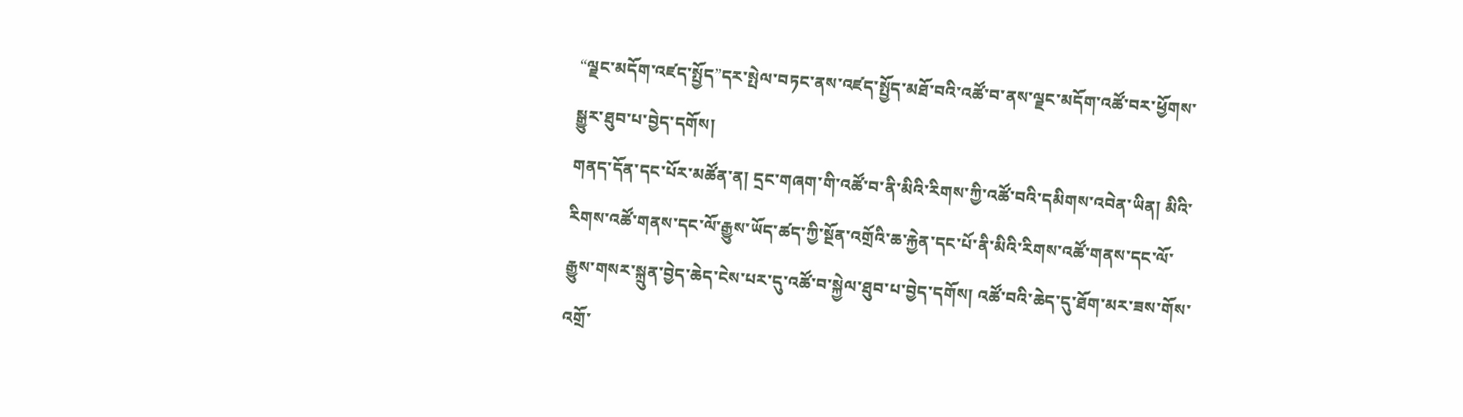“ལྗང་མདོག་འཛད་སྤྱོད”དར་སྤེལ་བཏང་ནས་འཛད་སྤྱོད་མཐོ་བའི་འཚོ་བ་ནས་ལྗང་མདོག་འཚོ་བར་ཕྱོགས་སྒྱུར་ཐུབ་པ་བྱེད་དགོས།
གནད་དོན་དང་པོར་མཚོན་ན། དྲང་གཞག་གི་འཚོ་བ་ནི་མིའི་རིགས་ཀྱི་འཚོ་བའི་དམིགས་འབེན་ཡིན། མིའི་རིགས་འཚོ་གནས་དང་ལོ་རྒྱུས་ཡོད་ཚད་ཀྱི་སྔོན་འགྲོའི་ཆ་རྐྱེན་དང་པོ་ནི་མིའི་རིགས་འཚོ་གནས་དང་ལོ་རྒྱུས་གསར་སྐྲུན་བྱེད་ཆེད་ངེས་པར་དུ་འཚོ་བ་སྐྱེལ་ཐུབ་པ་བྱེད་དགོས། འཚོ་བའི་ཆེད་དུ་ཐོག་མར་ཟས་གོས་འགྲོ་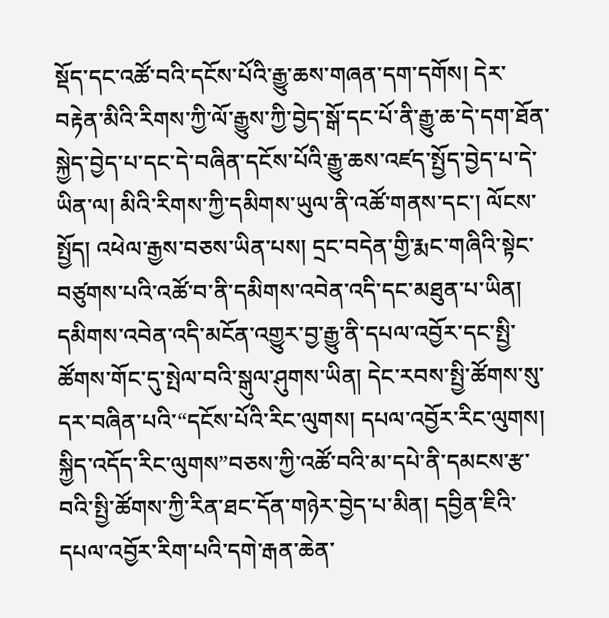སྡོད་དང་འཚོ་བའི་དངོས་པོའི་རྒྱུ་ཆས་གཞན་དག་དགོས། དེར་བརྟེན་མིའི་རིགས་ཀྱི་ལོ་རྒྱུས་ཀྱི་བྱེད་སྒོ་དང་པོ་ནི་རྒྱུ་ཆ་དེ་དག་ཐོན་སྐྱེད་བྱེད་པ་དང་དེ་བཞིན་དངོས་པོའི་རྒྱུ་ཆས་འཛད་སྤྱོད་བྱེད་པ་དེ་ཡིན་ལ། མིའི་རིགས་ཀྱི་དམིགས་ཡུལ་ནི་འཚོ་གནས་དང་། ལོངས་སྤྱོད། འཕེལ་རྒྱས་བཅས་ཡིན་པས། དྲང་བདེན་གྱི་རྨང་གཞིའི་སྟེང་བཙུགས་པའི་འཚོ་བ་ནི་དམིགས་འབེན་འདི་དང་མཐུན་པ་ཡིན། དམིགས་འབེན་འདི་མངོན་འགྱུར་བྱ་རྒྱུ་ནི་དཔལ་འབྱོར་དང་སྤྱི་ཚོགས་གོང་དུ་སྤེལ་བའི་སྒུལ་ཤུགས་ཡིན། དེང་རབས་སྤྱི་ཚོགས་སུ་དར་བཞིན་པའི་“དངོས་པོའི་རིང་ལུགས། དཔལ་འབྱོར་རིང་ལུགས། སྐྱིད་འདོད་རིང་ལུགས”བཅས་ཀྱི་འཚོ་བའི་མ་དཔེ་ནི་དམངས་རྩ་བའི་སྤྱི་ཚོགས་ཀྱི་རིན་ཐང་དོན་གཉེར་བྱེད་པ་མིན། དབྱིན་ཇིའི་དཔལ་འབྱོར་རིག་པའི་དགེ་རྒན་ཆེན་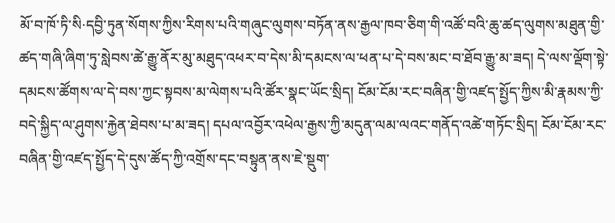མོ་བ་ཁོ་ཏི་སི·དབྱི་ཏུན་སོགས་ཀྱིས་རིགས་པའི་གཞུང་ལུགས་བཏོན་ནས་རྒྱལ་ཁབ་ཅིག་གི་འཚོ་བའི་ཆུ་ཚད་ལུགས་མཐུན་གྱི་ཚད་གཞི་ཞིག་ཏུ་སླེབས་ཚེ་རྒྱུ་ནོར་མུ་མཐུད་འཕར་བ་དེས་མི་དམངས་ལ་ཕན་པ་དེ་བས་མང་བ་ཐོབ་རྒྱུ་མ་ཟད། དེ་ལས་ལྡོག་སྟེ་དམངས་ཚོགས་ལ་དེ་བས་ཀྱང་སྟབས་མ་ལེགས་པའི་ཚོར་སྣང་ཡོང་སྲིད། ངོམ་ངོམ་རང་བཞིན་གྱི་འཛད་སྤྱོད་ཀྱིས་མི་རྣམས་ཀྱི་བདེ་སྐྱིད་ལ་ཤུགས་རྐྱེན་ཐེབས་པ་མ་ཟད། དཔལ་འབྱོར་འཕེལ་རྒྱས་ཀྱི་མདུན་ལམ་ལའང་གནོད་འཚེ་གཏོང་སྲིད། ངོམ་ངོམ་རང་བཞིན་གྱི་འཛད་སྤྱོད་དེ་དུས་ཚོད་ཀྱི་འགྲོས་དང་བསྟུན་ནས་ཇེ་སྡུག་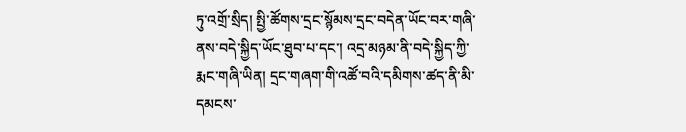ཏུ་འགྲོ་སྲིད། སྤྱི་ཚོགས་དྲང་སྙོམས་དྲང་བདེན་ཡོང་བར་གཞི་ནས་བདེ་སྐྱིད་ཡོང་ཐུབ་པ་དང་། འདྲ་མཉམ་ནི་བདེ་སྐྱིད་ཀྱི་རྨང་གཞི་ཡིན། དྲང་གཞག་གི་འཚོ་བའི་དམིགས་ཚད་ནི་མི་དམངས་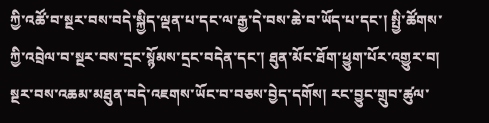ཀྱི་འཚོ་བ་སྔར་བས་བདེ་སྐྱིད་ལྡན་པ་དང་ལ་རྒྱ་དེ་བས་ཆེ་བ་ཡོད་པ་དང་། སྤྱི་ཚོགས་ཀྱི་འབྲེལ་བ་སྔར་བས་དྲང་སྙོམས་དྲང་བདེན་དང་། ཐུན་མོང་ཐོག་ཕྱུག་པོར་འགྱུར་བ། སྔར་བས་འཆམ་མཐུན་བདེ་འཇགས་ཡོང་བ་བཅས་བྱེད་དགོས། རང་བྱུང་གྲུབ་ཚུལ་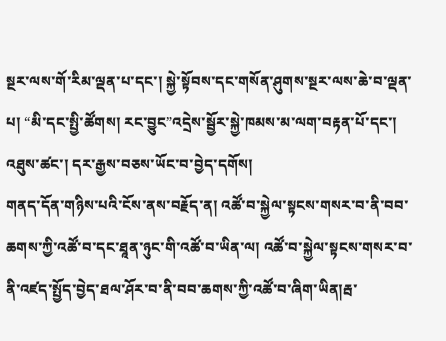སྔར་ལས་གོ་རིམ་ལྡན་པ་དང་། སྐྱེ་སྟོབས་དང་གསོན་ཤུགས་སྔར་ལས་ཆེ་བ་ལྡན་པ། “མི་དང་སྤྱི་ཚོགས། རང་བྱུང”འདྲེས་སྦྱོར་སྐྱེ་ཁམས་མ་ལག་བརྟན་པོ་དང་། འཐུས་ཚང་། དར་རྒྱས་བཅས་ཡོང་བ་བྱེད་དགོས།
གནད་དོན་གཉིས་པའི་ངོས་ནས་བརྗོད་ན། འཚོ་བ་སྐྱེལ་སྟངས་གསར་བ་ནི་བབ་ཆགས་ཀྱི་འཚོ་བ་དང་ཐཱན་ཉུང་གི་འཚོ་བ་ཡིན་ལ། འཚོ་བ་སྐྱེལ་སྟངས་གསར་བ་ནི་འཛད་སྤྱོད་བྱེད་ཐལ་ཤོར་བ་ནི་བབ་ཆགས་ཀྱི་འཚོ་བ་ཞིག་ཡིན།རྦ་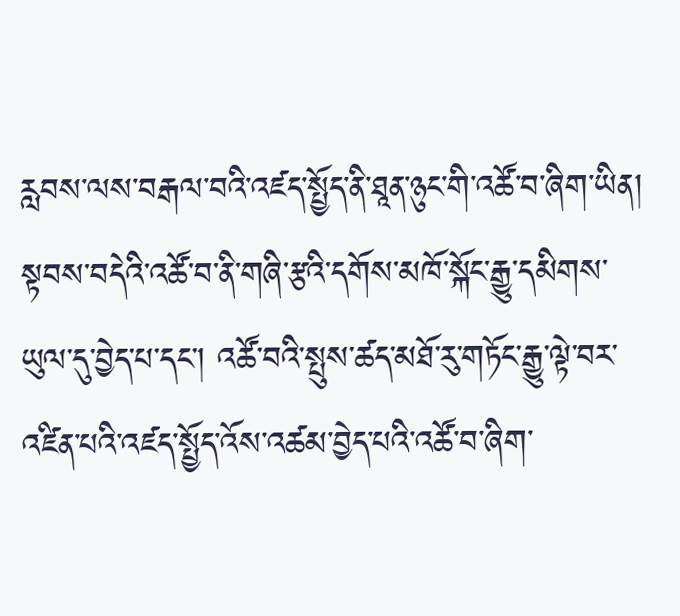རླབས་ལས་བརྒལ་བའི་འཛད་སྤྱོད་ནི་ཐཱན་ཉུང་གི་འཚོ་བ་ཞིག་ཡིན། སྟབས་བདེའི་འཚོ་བ་ནི་གཞི་རྩའི་དགོས་མཁོ་སྐོང་རྒྱུ་དམིགས་ཡུལ་དུ་བྱེད་པ་དང་། འཚོ་བའི་སྤུས་ཚད་མཐོ་རུ་གཏོང་རྒྱུ་ལྟེ་བར་འཛིན་པའི་འཛད་སྤྱོད་འོས་འཚམ་བྱེད་པའི་འཚོ་བ་ཞིག་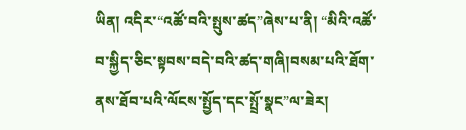ཡིན། འདིར་“འཚོ་བའི་སྤུས་ཚད”ཞེས་པ་ནི། “མིའི་འཚོ་བ་སྐྱིད་ཅིང་སྟབས་བདེ་བའི་ཚད་གཞི།བསམ་པའི་ཐོག་ནས་ཐོབ་པའི་ལོངས་སྤྱོད་དང་སྤྲོ་སྣང”ལ་ཟེར།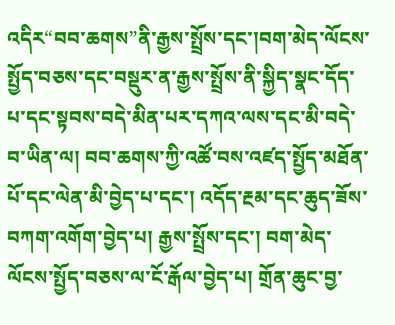འདིར“བབ་ཆགས”ནི་རྒྱས་སྤྲོས་དང་།བག་མེད་ལོངས་སྤྱོད་བཅས་དང་བསྡུར་ན་རྒྱས་སྤྲོས་ནི་སྐྱིད་སྣང་དོད་པ་དང་སྟབས་བདེ་མིན་པར་དཀའ་ལས་དང་མི་བདེ་བ་ཡིན་ལ། བབ་ཆགས་ཀྱི་འཚོ་བས་འཛད་སྤྱོད་མཐོན་པོ་དང་ལེན་མི་བྱེད་པ་དང་། འདོད་རྔམ་དང་ཆུད་ཟོས་བཀག་འགོག་བྱེད་པ། རྒྱས་སྤྲོས་དང་། བག་མེད་ལོངས་སྤྱོད་བཅས་ལ་ངོ་རྒོལ་བྱེད་པ། གྲོན་ཆུང་བྱ་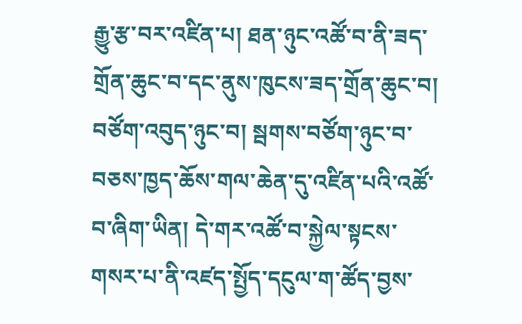རྒྱུ་རྩ་བར་འཛིན་པ། ཐན་ཉུང་འཚོ་བ་ནི་ཟད་གྲོན་ཆུང་བ་དང་ནུས་ཁུངས་ཟད་གྲོན་ཆུང་བ། བཙོག་འབུད་ཉུང་བ། སྦགས་བཙོག་ཉུང་བ་བཅས་ཁྱད་ཆོས་གལ་ཆེན་དུ་འཛིན་པའི་འཚོ་བ་ཞིག་ཡིན། དེ་གར་འཚོ་བ་སྐྱེལ་སྟངས་གསར་པ་ནི་འཛད་སྤྱོད་དངུལ་ག་ཚོད་བྱས་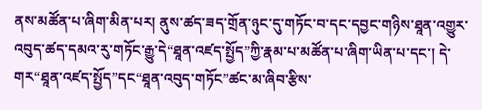ནས་མཚོན་པ་ཞིག་མིན་པར། ནུས་ཚད་ཟད་གྲོན་ཉུང་དུ་གཏོང་བ་དང་དབྱང་གཉིས་ཐཱན་འགྱུར་འབུད་ཚད་དམའ་རུ་གཏོང་རྒྱུ་དེ“ཐཱན་འཛད་སྤྱོད”ཀྱི་རྣམ་པ་མཚོན་པ་ཞིག་ཡིན་པ་དང་། དེ་གར“ཐཱན་འཛད་སྤྱོད”དང“ཐཱན་འབུད་གཏོང”ཚང་མ་ཞིབ་རྩིས་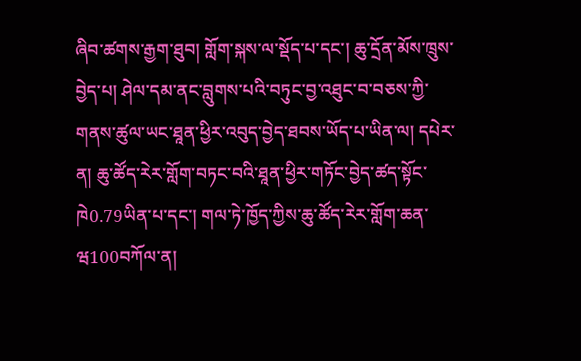ཞིབ་ཚགས་རྒྱག་ཐུབ། གློག་སྐས་ལ་སྡོད་པ་དང་། ཆུ་དྲོན་མོས་ཁྲུས་བྱེད་པ། ཤེལ་དམ་ནང་བླུགས་པའི་བཏུང་བྱ་འཐུང་བ་བཅས་ཀྱི་གནས་ཚུལ་ཡང་ཐཱན་ཕྱིར་འབུད་བྱེད་ཐབས་ཡོད་པ་ཡིན་ལ། དཔེར་ན། ཆུ་ཚོད་རེར་གློག་བཏང་བའི་ཐཱན་ཕྱིར་གཏོང་བྱེད་ཚད་སྟོང་ཁེ0.79ཡིན་པ་དང་། གལ་ཏེ་ཁྱོད་ཀྱིས་ཆུ་ཚོད་རེར་གློག་ཆན་ཝ100བཀོལ་ན།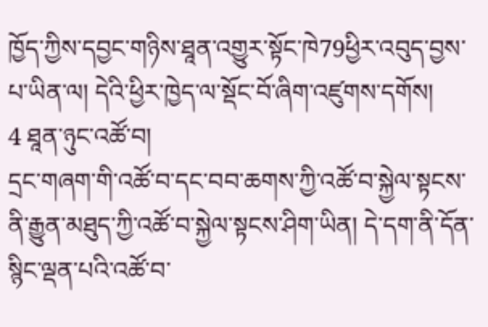ཁྱོད་ཀྱིས་དབྱང་གཉིས་ཐཱན་འགྱུར་སྟོང་ཁེ79ཕྱིར་འབུད་བྱས་པ་ཡིན་ལ། དེའི་ཕྱིར་ཁྱེད་ལ་སྡོང་བོ་ཞིག་འཛུགས་དགོས།
4 ཐཱན་ཉུང་འཚོ་བ།
དྲང་གཞག་གི་འཚོ་བ་དང་བབ་ཆགས་ཀྱི་འཚོ་བ་སྐྱེལ་སྟངས་ནི་རྒྱུན་མཐུད་ཀྱི་འཚོ་བ་སྐྱེལ་སྟངས་ཤིག་ཡིན། དེ་དག་ནི་དོན་སྙིང་ལྡན་པའི་འཚོ་བ་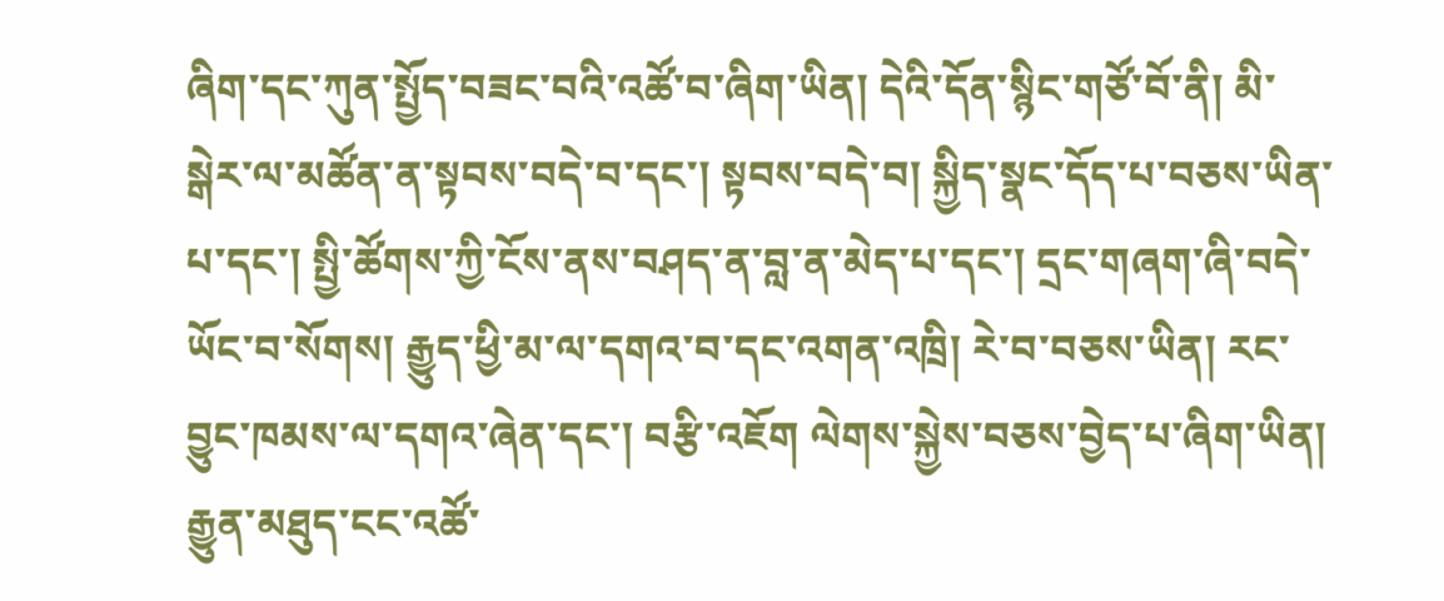ཞིག་དང་ཀུན་སྤྱོད་བཟང་བའི་འཚོ་བ་ཞིག་ཡིན། དེའི་དོན་སྙིང་གཙོ་བོ་ནི། མི་སྒེར་ལ་མཚོན་ན་སྟབས་བདེ་བ་དང་། སྟབས་བདེ་བ། སྐྱིད་སྣང་དོད་པ་བཅས་ཡིན་པ་དང་། སྤྱི་ཚོགས་ཀྱི་ངོས་ནས་བཤད་ན་བླ་ན་མེད་པ་དང་། དྲང་གཞག་ཞི་བདེ་ཡོང་བ་སོགས། རྒྱུད་ཕྱི་མ་ལ་དགའ་བ་དང་འགན་འཁྲི། རེ་བ་བཅས་ཡིན། རང་བྱུང་ཁམས་ལ་དགའ་ཞེན་དང་། བརྩི་འཇོག ལེགས་སྐྱེས་བཅས་བྱེད་པ་ཞིག་ཡིན། རྒྱུན་མཐུད་ངང་འཚོ་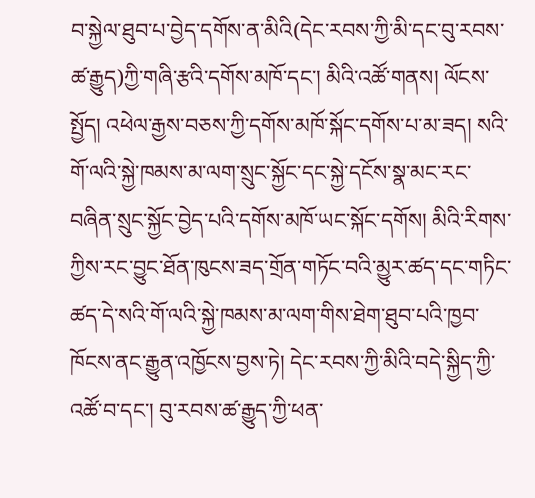བ་སྐྱེལ་ཐུབ་པ་བྱེད་དགོས་ན་མིའི(དེང་རབས་ཀྱི་མི་དང་བུ་རབས་ཚ་རྒྱུད)ཀྱི་གཞི་རྩའི་དགོས་མཁོ་དང་། མིའི་འཚོ་གནས། ལོངས་སྤྱོད། འཕེལ་རྒྱས་བཅས་ཀྱི་དགོས་མཁོ་སྐོང་དགོས་པ་མ་ཟད། སའི་གོ་ལའི་སྐྱེ་ཁམས་མ་ལག་སྲུང་སྐྱོང་དང་སྐྱེ་དངོས་སྣ་མང་རང་བཞིན་སྲུང་སྐྱོང་བྱེད་པའི་དགོས་མཁོ་ཡང་སྐོང་དགོས། མིའི་རིགས་ཀྱིས་རང་བྱུང་ཐོན་ཁུངས་ཟད་གྲོན་གཏོང་བའི་མྱུར་ཚད་དང་གཏིང་ཚད་དེ་སའི་གོ་ལའི་སྐྱེ་ཁམས་མ་ལག་གིས་ཐེག་ཐུབ་པའི་ཁྱབ་ཁོངས་ནང་རྒྱུན་འཁྱོངས་བྱས་ཏེ། དེང་རབས་ཀྱི་མིའི་བདེ་སྐྱིད་ཀྱི་འཚོ་བ་དང་། བུ་རབས་ཚ་རྒྱུད་ཀྱི་ཕན་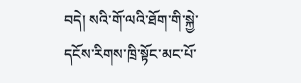བདེ། སའི་གོ་ལའི་ཐོག་གི་སྐྱེ་དངོས་རིགས་ཁྲི་སྟོང་མང་པོ་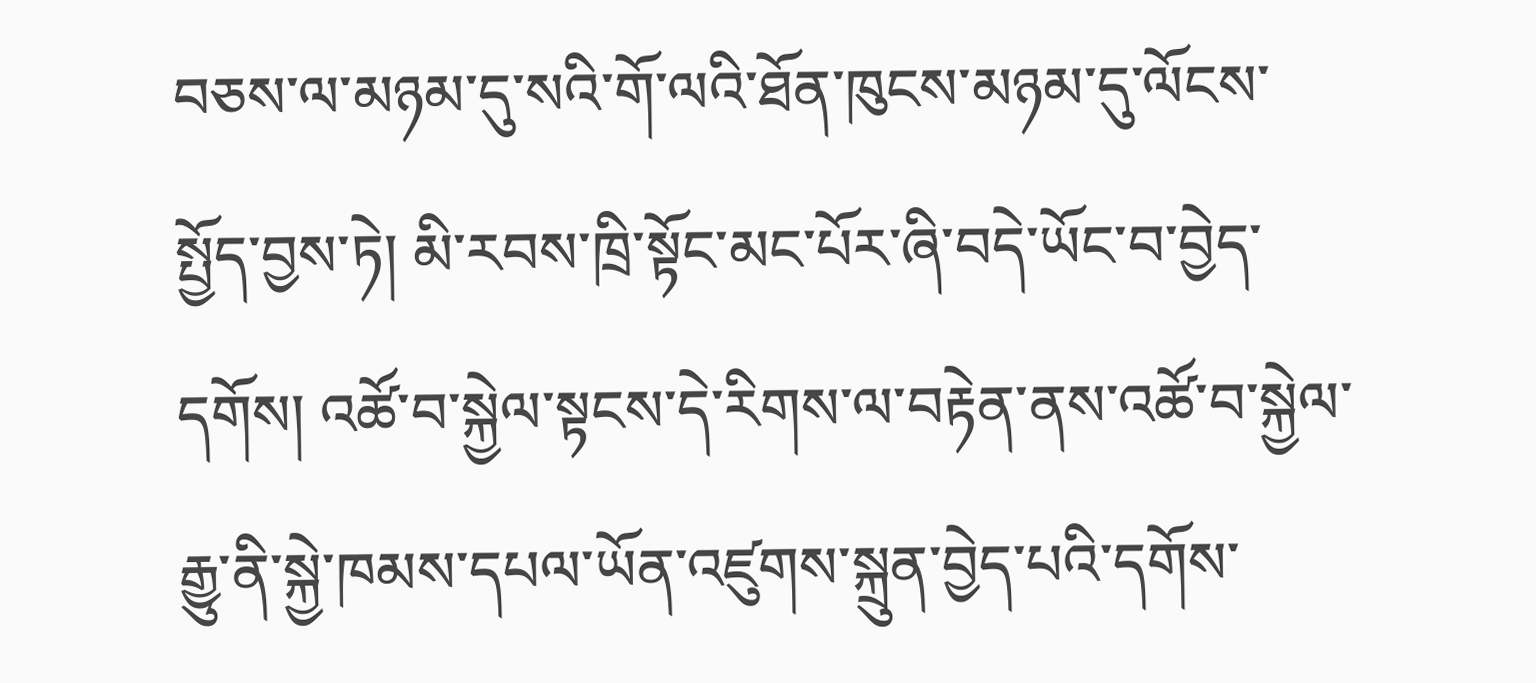བཅས་ལ་མཉམ་དུ་སའི་གོ་ལའི་ཐོན་ཁུངས་མཉམ་དུ་ལོངས་སྤྱོད་བྱས་ཏེ། མི་རབས་ཁྲི་སྟོང་མང་པོར་ཞི་བདེ་ཡོང་བ་བྱེད་དགོས། འཚོ་བ་སྐྱེལ་སྟངས་དེ་རིགས་ལ་བརྟེན་ནས་འཚོ་བ་སྐྱེལ་རྒྱུ་ནི་སྐྱེ་ཁམས་དཔལ་ཡོན་འཛུགས་སྐྲུན་བྱེད་པའི་དགོས་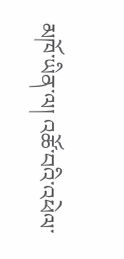མཁོ་ཡིན་ལ། འཚོ་བའི་འཕེལ་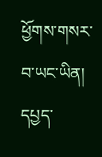ཕྱོགས་གསར་བ་ཡང་ཡིན།
དཔྱད་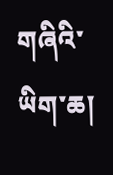གཞིའི་ཡིག་ཆ།